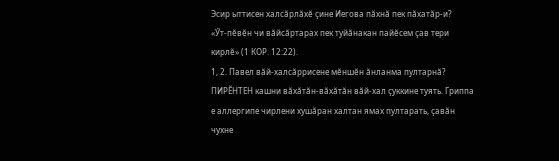Эсир ыттисен халсӑрлӑхӗ ҫине Иегова пӑхнӑ пек пӑхатӑр-и?
«Ӳт-пӗвӗн чи вӑйсӑртарах пек туйӑнакан пайӗсем ҫав тери кирлӗ» (1 КОР. 12:22).
1, 2. Павел вӑй-халсӑррисене мӗншӗн ӑнланма пултарнӑ?
ПИРӖНТЕН кашни вӑхӑтӑн-вӑхӑтӑн вӑй-хал ҫуккине туять. Гриппа е аллергипе чирлени хушӑран халтан ямах пултарать, ҫавӑн чухне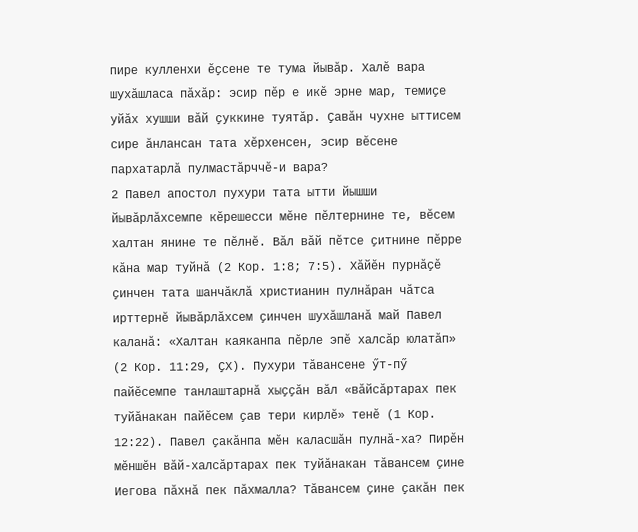пире кулленхи ӗҫсене те тума йывӑр. Халӗ вара шухӑшласа пӑхӑр: эсир пӗр е икӗ эрне мар, темиҫе уйӑх хушши вӑй ҫуккине туятӑр. Ҫавӑн чухне ыттисем сире ӑнлансан тата хӗрхенсен, эсир вӗсене пархатарлӑ пулмастӑрччӗ-и вара?
2 Павел апостол пухури тата ытти йышши йывӑрлӑхсемпе кӗрешесси мӗне пӗлтернине те, вӗсем халтан янине те пӗлнӗ. Вӑл вӑй пӗтсе ҫитнине пӗрре кӑна мар туйнӑ (2 Кор. 1:8; 7:5). Хӑйӗн пурнӑҫӗ ҫинчен тата шанчӑклӑ христианин пулнӑран чӑтса ирттернӗ йывӑрлӑхсем ҫинчен шухӑшланӑ май Павел каланӑ: «Халтан каяканпа пӗрле эпӗ халсӑр юлатӑп» (2 Кор. 11:29, ҪХ). Пухури тӑвансене ӳт-пӳ пайӗсемпе танлаштарнӑ хыҫҫӑн вӑл «вӑйсӑртарах пек туйӑнакан пайӗсем ҫав тери кирлӗ» тенӗ (1 Кор. 12:22). Павел ҫакӑнпа мӗн каласшӑн пулнӑ-ха? Пирӗн мӗншӗн вӑй-халсӑртарах пек туйӑнакан тӑвансем ҫине Иегова пӑхнӑ пек пӑхмалла? Тӑвансем ҫине ҫакӑн пек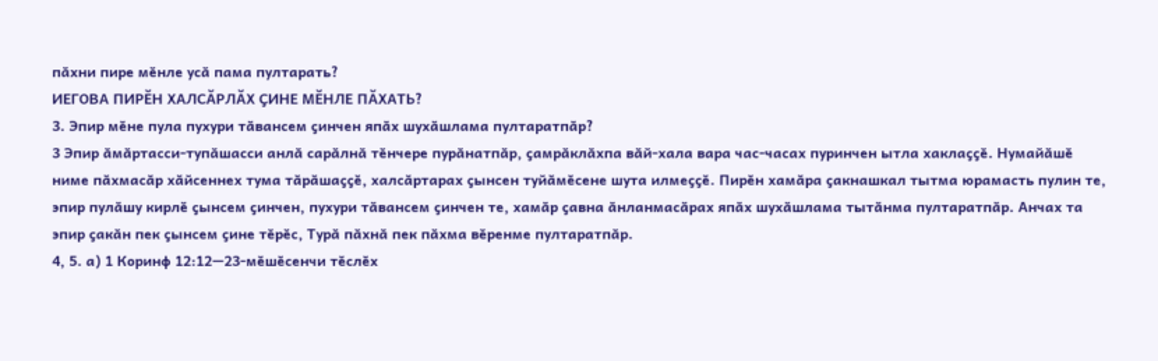пӑхни пире мӗнле усӑ пама пултарать?
ИЕГОВА ПИРӖН ХАЛСӐРЛӐХ ҪИНЕ МӖНЛЕ ПӐХАТЬ?
3. Эпир мӗне пула пухури тӑвансем ҫинчен япӑх шухӑшлама пултаратпӑр?
3 Эпир ӑмӑртасси-тупӑшасси анлӑ сарӑлнӑ тӗнчере пурӑнатпӑр, ҫамрӑклӑхпа вӑй-хала вара час-часах пуринчен ытла хаклаҫҫӗ. Нумайӑшӗ ниме пӑхмасӑр хӑйсеннех тума тӑрӑшаҫҫӗ, халсӑртарах ҫынсен туйӑмӗсене шута илмеҫҫӗ. Пирӗн хамӑра ҫакнашкал тытма юрамасть пулин те, эпир пулӑшу кирлӗ ҫынсем ҫинчен, пухури тӑвансем ҫинчен те, хамӑр ҫавна ӑнланмасӑрах япӑх шухӑшлама тытӑнма пултаратпӑр. Анчах та эпир ҫакӑн пек ҫынсем ҫине тӗрӗс, Турӑ пӑхнӑ пек пӑхма вӗренме пултаратпӑр.
4, 5. а) 1 Коринф 12:12—23-мӗшӗсенчи тӗслӗх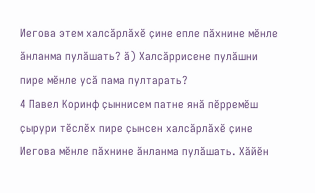Иегова этем халсӑрлӑхӗ ҫине епле пӑхнине мӗнле ӑнланма пулӑшать? ӑ) Халсӑррисене пулӑшни пире мӗнле усӑ пама пултарать?
4 Павел Коринф ҫыннисем патне янӑ пӗрремӗш ҫырури тӗслӗх пире ҫынсен халсӑрлӑхӗ ҫине Иегова мӗнле пӑхнине ӑнланма пулӑшать. Хӑйӗн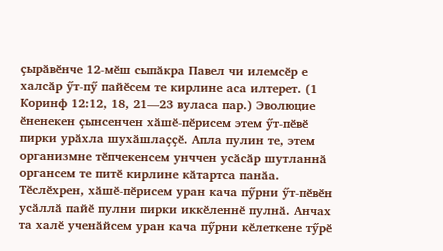ҫырӑвӗнче 12-мӗш сыпӑкра Павел чи илемсӗр е халсӑр ӳт-пӳ пайӗсем те кирлине аса илтерет. (1 Коринф 12:12, 18, 21—23 вуласа пар.) Эволюцие ӗненекен ҫынсенчен хӑшӗ-пӗрисем этем ӳт-пӗвӗ пирки урӑхла шухӑшлаҫҫӗ. Апла пулин те, этем организмне тӗпчекенсем унччен усӑсӑр шутланнӑ органсем те питӗ кирлине кӑтартса панӑa. Тӗслӗхрен, хӑшӗ-пӗрисем уран кача пӳрни ӳт-пӗвӗн усӑллӑ пайӗ пулни пирки иккӗленнӗ пулнӑ. Анчах та халӗ ученӑйсем уран кача пӳрни кӗлеткене тӳрӗ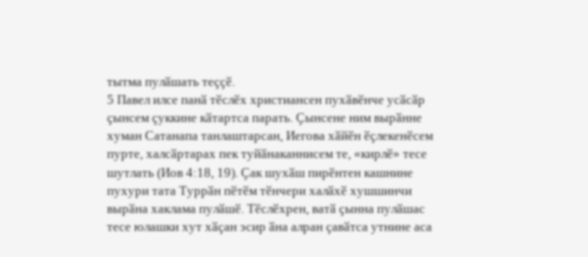тытма пулӑшать теҫҫӗ.
5 Павел илсе панӑ тӗслӗх христиансен пухӑвӗнче усӑсӑр ҫынсем ҫуккине кӑтартса парать. Ҫынсене ним вырӑнне хуман Сатанапа танлаштарсан, Иегова хӑйӗн ӗҫлекенӗсем пурте, халсӑртарах пек туйӑнаканнисем те, «кирлӗ» тесе шутлать (Иов 4:18, 19). Ҫак шухӑш пирӗнтен кашнине пухури тата Туррӑн пӗтӗм тӗнчери халӑхӗ хушшинчи вырӑна хаклама пулӑшӗ. Тӗслӗхрен, ватӑ ҫынна пулӑшас тесе юлашки хут хӑҫан эсир ӑна алран ҫавӑтса утнине аса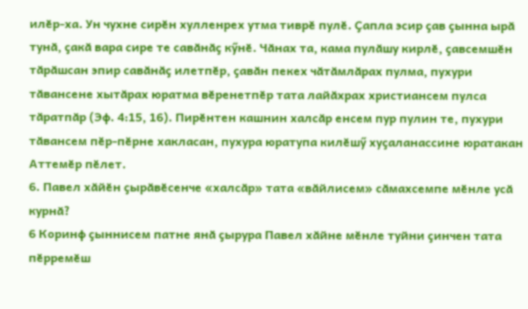илӗр-ха. Ун чухне сирӗн хулленрех утма тиврӗ пулӗ. Ҫапла эсир ҫав ҫынна ырӑ тунӑ, ҫакӑ вара сире те савӑнӑҫ кӳнӗ. Чӑнах та, кама пулӑшу кирлӗ, ҫавсемшӗн тӑрӑшсан эпир савӑнӑҫ илетпӗр, ҫавӑн пекех чӑтӑмлӑрах пулма, пухури тӑвансене хытӑрах юратма вӗренетпӗр тата лайӑхрах христиансем пулса тӑратпӑр (Эф. 4:15, 16). Пирӗнтен кашнин халсӑр енсем пур пулин те, пухури тӑвансем пӗр-пӗрне хакласан, пухура юратупа килӗшӳ хуҫаланассине юратакан Аттемӗр пӗлет.
6. Павел хӑйӗн ҫырӑвӗсенче «халсӑр» тата «вӑйлисем» сӑмахсемпе мӗнле усӑ курнӑ?
6 Коринф ҫыннисем патне янӑ ҫырура Павел хӑйне мӗнле туйни ҫинчен тата пӗрремӗш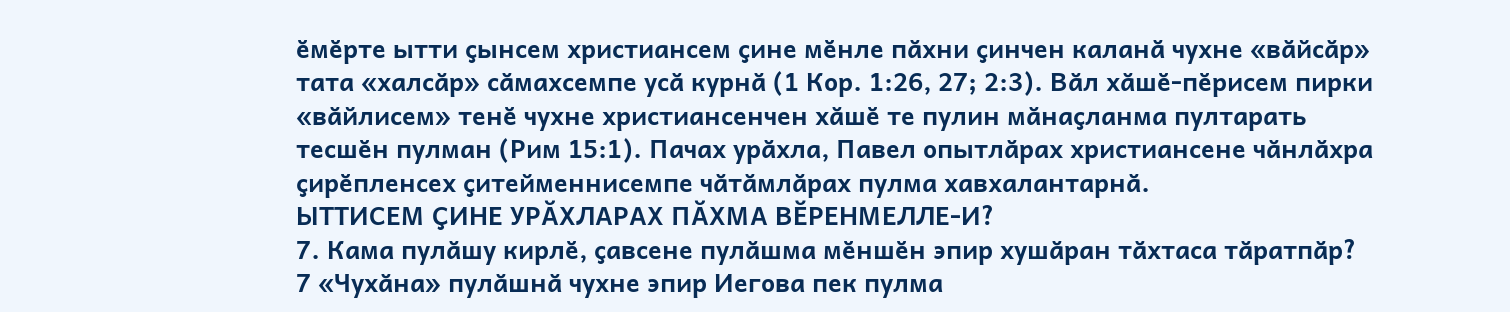ӗмӗрте ытти ҫынсем христиансем ҫине мӗнле пӑхни ҫинчен каланӑ чухне «вӑйсӑр» тата «халсӑр» сӑмахсемпе усӑ курнӑ (1 Кор. 1:26, 27; 2:3). Вӑл хӑшӗ-пӗрисем пирки «вӑйлисем» тенӗ чухне христиансенчен хӑшӗ те пулин мӑнаҫланма пултарать тесшӗн пулман (Рим 15:1). Пачах урӑхла, Павел опытлӑрах христиансене чӑнлӑхра ҫирӗпленсех ҫитейменнисемпе чӑтӑмлӑрах пулма хавхалантарнӑ.
ЫТТИСЕМ ҪИНЕ УРӐХЛАРАХ ПӐХМА ВӖРЕНМЕЛЛЕ-И?
7. Кама пулӑшу кирлӗ, ҫавсене пулӑшма мӗншӗн эпир хушӑран тӑхтаса тӑратпӑр?
7 «Чухӑна» пулӑшнӑ чухне эпир Иегова пек пулма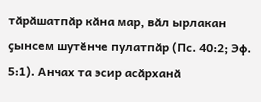тӑрӑшатпӑр кӑна мар, вӑл ырлакан ҫынсем шутӗнче пулатпӑр (Пс. 40:2; Эф. 5:1). Анчах та эсир асӑрханӑ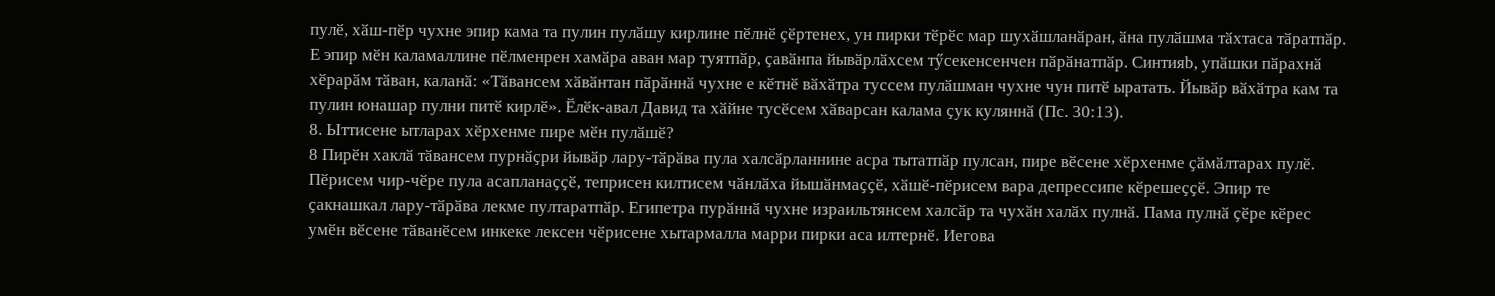пулӗ, хӑш-пӗр чухне эпир кама та пулин пулӑшу кирлине пӗлнӗ ҫӗртенех, ун пирки тӗрӗс мар шухӑшланӑран, ӑна пулӑшма тӑхтаса тӑратпӑр. Е эпир мӗн каламаллине пӗлменрен хамӑра аван мар туятпӑр, ҫавӑнпа йывӑрлӑхсем тӳсекенсенчен пӑрӑнатпӑр. Синтияb, упӑшки пӑрахнӑ хӗрарӑм тӑван, каланӑ: «Тӑвансем хӑвӑнтан пӑрӑннӑ чухне е кӗтнӗ вӑхӑтра туссем пулӑшман чухне чун питӗ ыратать. Йывӑр вӑхӑтра кам та пулин юнашар пулни питӗ кирлӗ». Ӗлӗк-авал Давид та хӑйне тусӗсем хӑварсан калама ҫук куляннӑ (Пс. 30:13).
8. Ыттисене ытларах хӗрхенме пире мӗн пулӑшӗ?
8 Пирӗн хаклӑ тӑвансем пурнӑҫри йывӑр лару-тӑрӑва пула халсӑрланнине асра тытатпӑр пулсан, пире вӗсене хӗрхенме ҫӑмӑлтарах пулӗ. Пӗрисем чир-чӗре пула асапланаҫҫӗ, теприсен килтисем чӑнлӑха йышӑнмаҫҫӗ, хӑшӗ-пӗрисем вара депрессипе кӗрешеҫҫӗ. Эпир те ҫакнашкал лару-тӑрӑва лекме пултаратпӑр. Египетра пурӑннӑ чухне израильтянсем халсӑр та чухӑн халӑх пулнӑ. Пама пулнӑ ҫӗре кӗрес умӗн вӗсене тӑванӗсем инкеке лексен чӗрисене хытармалла марри пирки аса илтернӗ. Иегова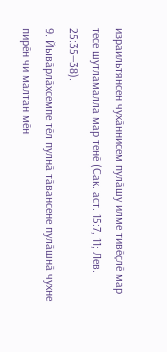израильтянсен чухӑннисем пулӑшу илме тивӗҫлӗ мар тесе шутламалла мар тенӗ (Сак. аст. 15:7, 11; Лев. 25:35—38).
9. Йывӑрлӑхсемпе тӗл пулнӑ тӑвансене пулӑшнӑ чухне пирӗн чи малтан мӗн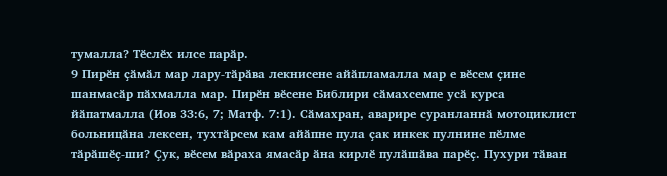тумалла? Тӗслӗх илсе парӑр.
9 Пирӗн ҫӑмӑл мар лару-тӑрӑва лекнисене айӑпламалла мар е вӗсем ҫине шанмасӑр пӑхмалла мар. Пирӗн вӗсене Библири сӑмахсемпе усӑ курса йӑпатмалла (Иов 33:6, 7; Матф. 7:1). Сӑмахран, аварире суранланнӑ мотоциклист больницӑна лексен, тухтӑрсем кам айӑпне пула ҫак инкек пулнине пӗлме тӑрӑшӗҫ-ши? Ҫук, вӗсем вӑраха ямасӑр ӑна кирлӗ пулӑшӑва парӗҫ. Пухури тӑван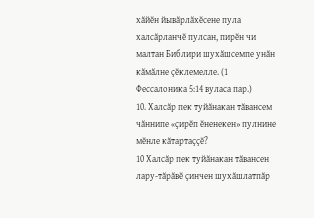хӑйӗн йывӑрлӑхӗсене пула халсӑрланчӗ пулсан, пирӗн чи малтан Библири шухӑшсемпе унӑн кӑмӑлне ҫӗклемелле. (1 Фессалоника 5:14 вуласа пар.)
10. Халсӑр пек туйӑнакан тӑвансем чӑннипе «ҫирӗп ӗненекен» пулнине мӗнле кӑтартаҫҫӗ?
10 Халсӑр пек туйӑнакан тӑвансен лару-тӑрӑвӗ ҫинчен шухӑшлатпӑр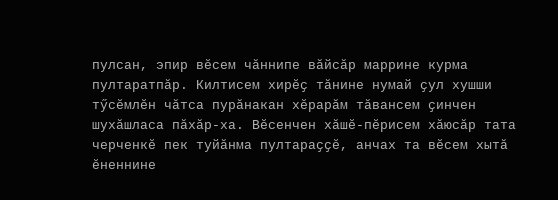пулсан, эпир вӗсем чӑннипе вӑйсӑр маррине курма пултаратпӑр. Килтисем хирӗҫ тӑнине нумай ҫул хушши тӳсӗмлӗн чӑтса пурӑнакан хӗрарӑм тӑвансем ҫинчен шухӑшласа пӑхӑр-ха. Вӗсенчен хӑшӗ-пӗрисем хӑюсӑр тата черченкӗ пек туйӑнма пултараҫҫӗ, анчах та вӗсем хытӑ ӗненнине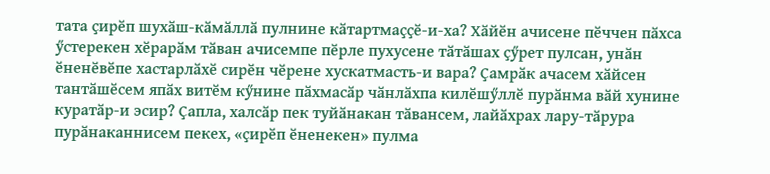тата ҫирӗп шухӑш-кӑмӑллӑ пулнине кӑтартмаҫҫӗ-и-ха? Хӑйӗн ачисене пӗччен пӑхса ӳстерекен хӗрарӑм тӑван ачисемпе пӗрле пухусене тӑтӑшах ҫӳрет пулсан, унӑн ӗненӗвӗпе хастарлӑхӗ сирӗн чӗрене хускатмасть-и вара? Ҫамрӑк ачасем хӑйсен тантӑшӗсем япӑх витӗм кӳнине пӑхмасӑр чӑнлӑхпа килӗшӳллӗ пурӑнма вӑй хунине куратӑр-и эсир? Ҫапла, халсӑр пек туйӑнакан тӑвансем, лайӑхрах лару-тӑрура пурӑнаканнисем пекех, «ҫирӗп ӗненекен» пулма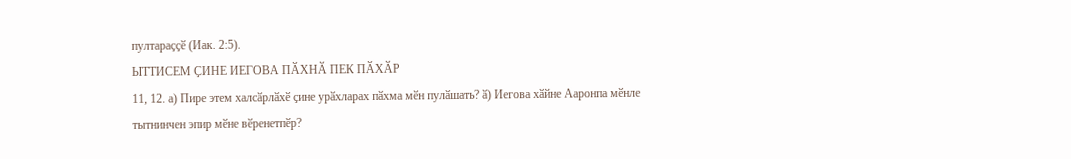пултараҫҫӗ (Иак. 2:5).
ЫТТИСЕМ ҪИНЕ ИЕГОВА ПӐХНӐ ПЕК ПӐХӐР
11, 12. а) Пире этем халсӑрлӑхӗ ҫине урӑхларах пӑхма мӗн пулӑшать? ӑ) Иегова хӑйне Ааронпа мӗнле тытнинчен эпир мӗне вӗренетпӗр?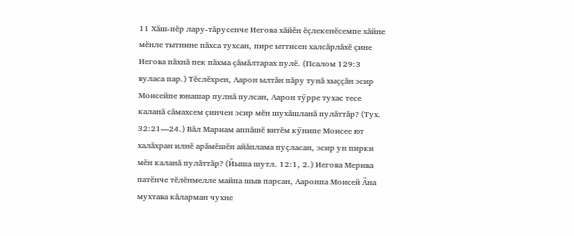11 Хӑш-пӗр лару-тӑрусенче Иегова хӑйӗн ӗҫлекенӗсемпе хӑйне мӗнле тытнине пӑхса тухсан, пире ыттисен халсӑрлӑхӗ ҫине Иегова пӑхнӑ пек пӑхма ҫӑмӑлтарах пулӗ. (Псалом 129:3 вуласа пар.) Тӗслӗхрен, Аарон ылтӑн пӑру тунӑ хыҫҫӑн эсир Моисейпе юнашар пулнӑ пулсан, Аарон тӳрре тухас тесе каланӑ сӑмахсем ҫинчен эсир мӗн шухӑшланӑ пулӑттӑр? (Тух. 32:21—24.) Вӑл Мариам аппӑшӗ витӗм кӳнипе Моисее ют халӑхран илнӗ арӑмӗшӗн айӑплама пуҫласан, эсир ун пирки мӗн каланӑ пулӑттӑр? (Йыша шутл. 12:1, 2.) Иегова Мерива патӗнче тӗлӗнмелле майпа шыв парсан, Ааронпа Моисей Ӑна мухтава кӑларман чухне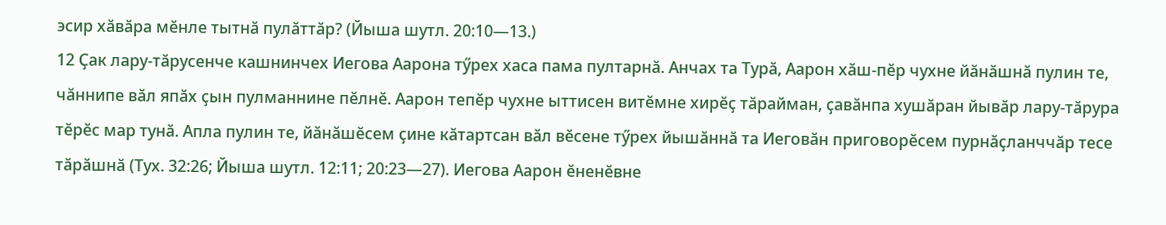эсир хӑвӑра мӗнле тытнӑ пулӑттӑр? (Йыша шутл. 20:10—13.)
12 Ҫак лару-тӑрусенче кашнинчех Иегова Аарона тӳрех хаса пама пултарнӑ. Анчах та Турӑ, Аарон хӑш-пӗр чухне йӑнӑшнӑ пулин те, чӑннипе вӑл япӑх ҫын пулманнине пӗлнӗ. Аарон тепӗр чухне ыттисен витӗмне хирӗҫ тӑрайман, ҫавӑнпа хушӑран йывӑр лару-тӑрура тӗрӗс мар тунӑ. Апла пулин те, йӑнӑшӗсем ҫине кӑтартсан вӑл вӗсене тӳрех йышӑннӑ та Иеговӑн приговорӗсем пурнӑҫланччӑр тесе тӑрӑшнӑ (Тух. 32:26; Йыша шутл. 12:11; 20:23—27). Иегова Аарон ӗненӗвне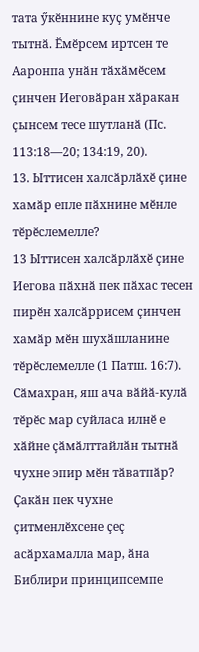тата ӳкӗннине куҫ умӗнче тытнӑ. Ӗмӗрсем иртсен те Ааронпа унӑн тӑхӑмӗсем ҫинчен Иеговӑран хӑракан ҫынсем тесе шутланӑ (Пс. 113:18—20; 134:19, 20).
13. Ыттисен халсӑрлӑхӗ ҫине хамӑр епле пӑхнине мӗнле тӗрӗслемелле?
13 Ыттисен халсӑрлӑхӗ ҫине Иегова пӑхнӑ пек пӑхас тесен пирӗн халсӑррисем ҫинчен хамӑр мӗн шухӑшланине тӗрӗслемелле (1 Патш. 16:7). Сӑмахран, яш ача вӑйӑ-кулӑ тӗрӗс мар суйласа илнӗ е хӑйне ҫӑмӑлттайлӑн тытнӑ чухне эпир мӗн тӑватпӑр? Ҫакӑн пек чухне ҫитменлӗхсене ҫеҫ асӑрхамалла мар, ӑна Библири принципсемпе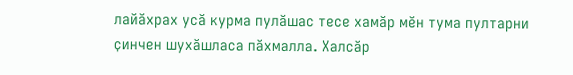лайӑхрах усӑ курма пулӑшас тесе хамӑр мӗн тума пултарни ҫинчен шухӑшласа пӑхмалла. Халсӑр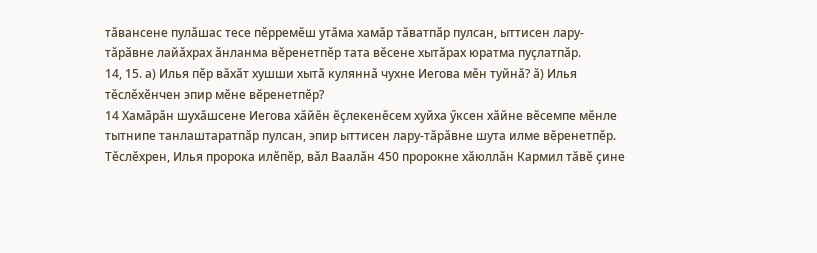тӑвансене пулӑшас тесе пӗрремӗш утӑма хамӑр тӑватпӑр пулсан, ыттисен лару-тӑрӑвне лайӑхрах ӑнланма вӗренетпӗр тата вӗсене хытӑрах юратма пуҫлатпӑр.
14, 15. а) Илья пӗр вӑхӑт хушши хытӑ куляннӑ чухне Иегова мӗн туйнӑ? ӑ) Илья тӗслӗхӗнчен эпир мӗне вӗренетпӗр?
14 Хамӑрӑн шухӑшсене Иегова хӑйӗн ӗҫлекенӗсем хуйха ӳксен хӑйне вӗсемпе мӗнле тытнипе танлаштаратпӑр пулсан, эпир ыттисен лару-тӑрӑвне шута илме вӗренетпӗр. Тӗслӗхрен, Илья пророка илӗпӗр, вӑл Ваалӑн 450 пророкне хӑюллӑн Кармил тӑвӗ ҫине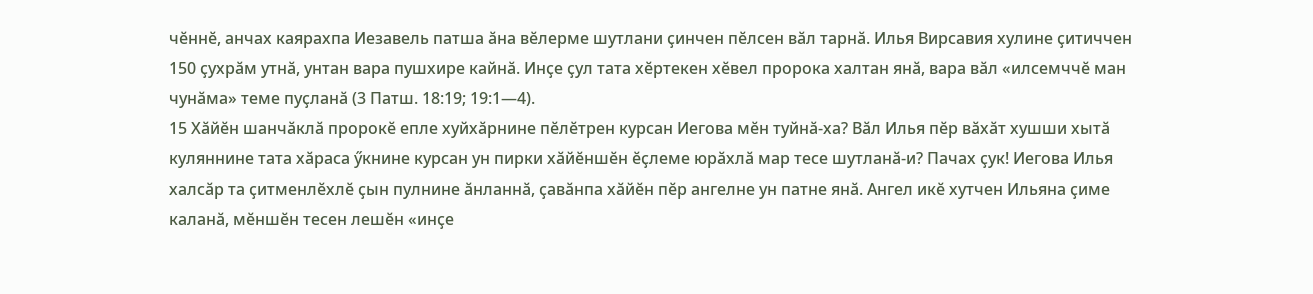чӗннӗ, анчах каярахпа Иезавель патша ӑна вӗлерме шутлани ҫинчен пӗлсен вӑл тарнӑ. Илья Вирсавия хулине ҫитиччен 150 ҫухрӑм утнӑ, унтан вара пушхире кайнӑ. Инҫе ҫул тата хӗртекен хӗвел пророка халтан янӑ, вара вӑл «илсемччӗ ман чунӑма» теме пуҫланӑ (3 Патш. 18:19; 19:1—4).
15 Хӑйӗн шанчӑклӑ пророкӗ епле хуйхӑрнине пӗлӗтрен курсан Иегова мӗн туйнӑ-ха? Вӑл Илья пӗр вӑхӑт хушши хытӑ куляннине тата хӑраса ӳкнине курсан ун пирки хӑйӗншӗн ӗҫлеме юрӑхлӑ мар тесе шутланӑ-и? Пачах ҫук! Иегова Илья халсӑр та ҫитменлӗхлӗ ҫын пулнине ӑнланнӑ, ҫавӑнпа хӑйӗн пӗр ангелне ун патне янӑ. Ангел икӗ хутчен Ильяна ҫиме каланӑ, мӗншӗн тесен лешӗн «инҫе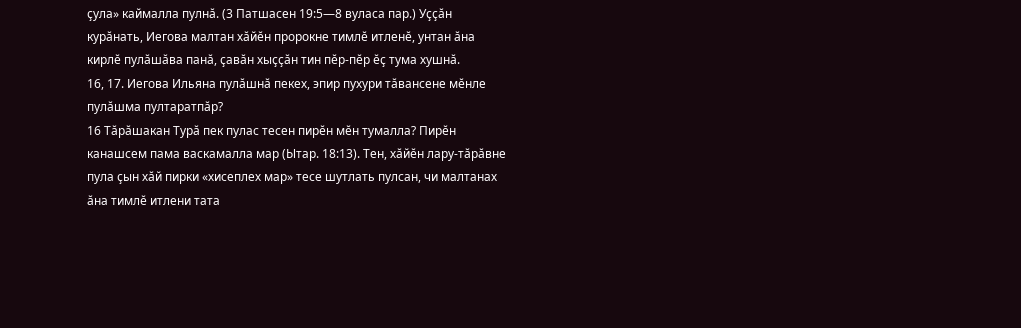ҫула» каймалла пулнӑ. (3 Патшасен 19:5—8 вуласа пар.) Уҫҫӑн курӑнать, Иегова малтан хӑйӗн пророкне тимлӗ итленӗ, унтан ӑна кирлӗ пулӑшӑва панӑ, ҫавӑн хыҫҫӑн тин пӗр-пӗр ӗҫ тума хушнӑ.
16, 17. Иегова Ильяна пулӑшнӑ пекех, эпир пухури тӑвансене мӗнле пулӑшма пултаратпӑр?
16 Тӑрӑшакан Турӑ пек пулас тесен пирӗн мӗн тумалла? Пирӗн канашсем пама васкамалла мар (Ытар. 18:13). Тен, хӑйӗн лару-тӑрӑвне пула ҫын хӑй пирки «хисеплех мар» тесе шутлать пулсан, чи малтанах ӑна тимлӗ итлени тата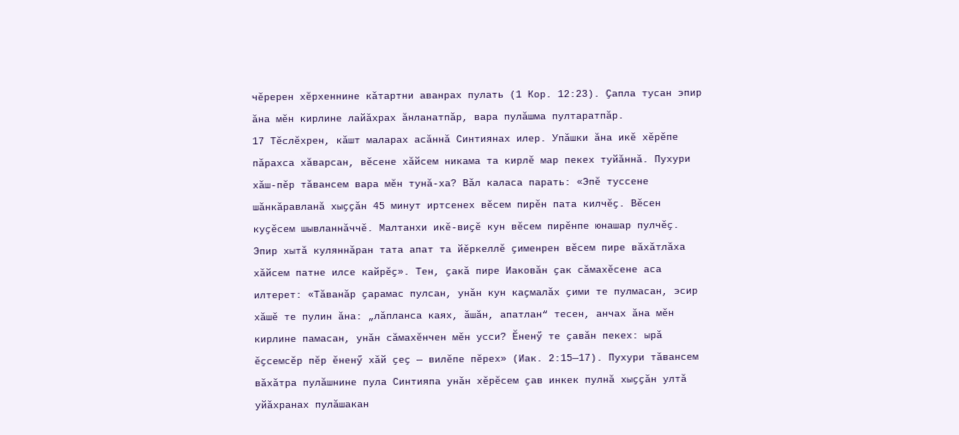чӗререн хӗрхеннине кӑтартни аванрах пулать (1 Кор. 12:23). Ҫапла тусан эпир ӑна мӗн кирлине лайӑхрах ӑнланатпӑр, вара пулӑшма пултаратпӑр.
17 Тӗслӗхрен, кӑшт маларах асӑннӑ Синтиянах илер. Упӑшки ӑна икӗ хӗрӗпе пӑрахса хӑварсан, вӗсене хӑйсем никама та кирлӗ мар пекех туйӑннӑ. Пухури хӑш-пӗр тӑвансем вара мӗн тунӑ-ха? Вӑл каласа парать: «Эпӗ туссене шӑнкӑравланӑ хыҫҫӑн 45 минут иртсенех вӗсем пирӗн пата килчӗҫ. Вӗсен куҫӗсем шывланнӑччӗ. Малтанхи икӗ-виҫӗ кун вӗсем пирӗнпе юнашар пулчӗҫ. Эпир хытӑ куляннӑран тата апат та йӗркеллӗ ҫименрен вӗсем пире вӑхӑтлӑха хӑйсем патне илсе кайрӗҫ». Тен, ҫакӑ пире Иаковӑн ҫак сӑмахӗсене аса илтерет: «Тӑванӑр ҫарамас пулсан, унӑн кун каҫмалӑх ҫими те пулмасан, эсир хӑшӗ те пулин ӑна: „лӑпланса каях, ӑшӑн, апатлан“ тесен, анчах ӑна мӗн кирлине памасан, унӑн сӑмахӗнчен мӗн усси? Ӗненӳ те ҫавӑн пекех: ырӑ ӗҫсемсӗр пӗр ӗненӳ хӑй ҫеҫ — вилӗпе пӗрех» (Иак. 2:15—17). Пухури тӑвансем вӑхӑтра пулӑшнине пула Синтияпа унӑн хӗрӗсем ҫав инкек пулнӑ хыҫҫӑн ултӑ уйӑхранах пулӑшакан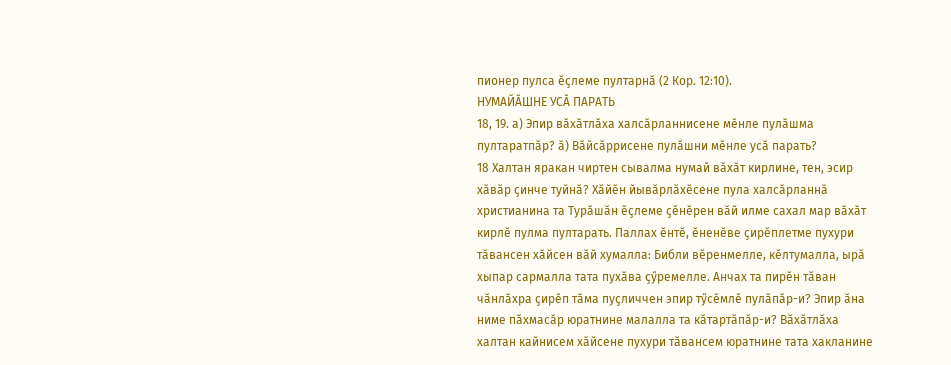пионер пулса ӗҫлеме пултарнӑ (2 Кор. 12:10).
НУМАЙӐШНЕ УСӐ ПАРАТЬ
18, 19. а) Эпир вӑхӑтлӑха халсӑрланнисене мӗнле пулӑшма пултаратпӑр? ӑ) Вӑйсӑррисене пулӑшни мӗнле усӑ парать?
18 Халтан яракан чиртен сывалма нумай вӑхӑт кирлине, тен, эсир хӑвӑр ҫинче туйнӑ? Хӑйӗн йывӑрлӑхӗсене пула халсӑрланнӑ христианина та Турӑшӑн ӗҫлеме ҫӗнӗрен вӑй илме сахал мар вӑхӑт кирлӗ пулма пултарать. Паллах ӗнтӗ, ӗненӗве ҫирӗплетме пухури тӑвансен хӑйсен вӑй хумалла: Библи вӗренмелле, кӗлтумалла, ырӑ хыпар сармалла тата пухӑва ҫӳремелле. Анчах та пирӗн тӑван чӑнлӑхра ҫирӗп тӑма пуҫличчен эпир тӳсӗмлӗ пулӑпӑр-и? Эпир ӑна ниме пӑхмасӑр юратнине малалла та кӑтартӑпӑр-и? Вӑхӑтлӑха халтан кайнисем хӑйсене пухури тӑвансем юратнине тата хакланине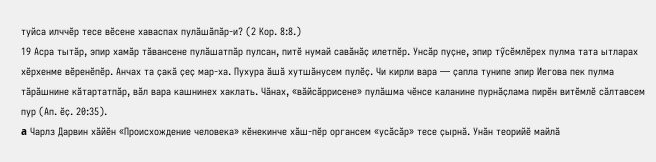туйса илччӗр тесе вӗсене хаваспах пулӑшӑпӑр-и? (2 Кор. 8:8.)
19 Асра тытӑр, эпир хамӑр тӑвансене пулӑшатпӑр пулсан, питӗ нумай савӑнӑҫ илетпӗр. Унсӑр пуҫне, эпир тӳсӗмлӗрех пулма тата ытларах хӗрхенме вӗренӗпӗр. Анчах та ҫакӑ ҫеҫ мар-ха. Пухура ӑшӑ хутшӑнусем пулӗҫ. Чи кирли вара — ҫапла тунипе эпир Иегова пек пулма тӑрӑшнине кӑтартатпӑр, вӑл вара кашнинех хаклать. Чӑнах, «вӑйсӑррисене» пулӑшма чӗнсе каланине пурнӑҫлама пирӗн витӗмлӗ сӑлтавсем пур (Ап. ӗҫ. 20:35).
a Чарлз Дарвин хӑйӗн «Происхождение человека» кӗнекинче хӑш-пӗр органсем «усӑсӑр» тесе ҫырнӑ. Унӑн теорийӗ майлӑ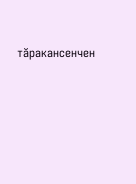тӑракансенчен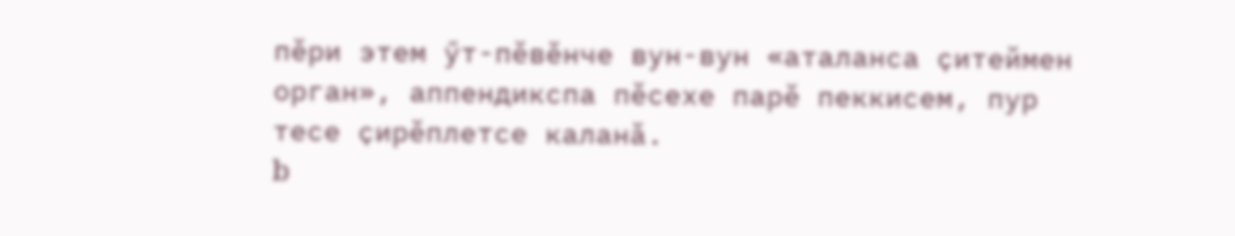пӗри этем ӳт-пӗвӗнче вун-вун «аталанса ҫитеймен орган», аппендикспа пӗсехе парӗ пеккисем, пур тесе ҫирӗплетсе каланӑ.
b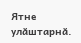Ятне улӑштарнӑ.